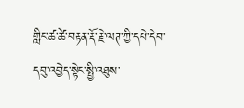གླིང་ཚ་ཚེ་བརྟན་རྡོ་རྗེ་ལཊ་ཀྱི་དཔེ་དེབ་དབུ་འབྱེད་སྟེང་སྤྱི་འཐུས་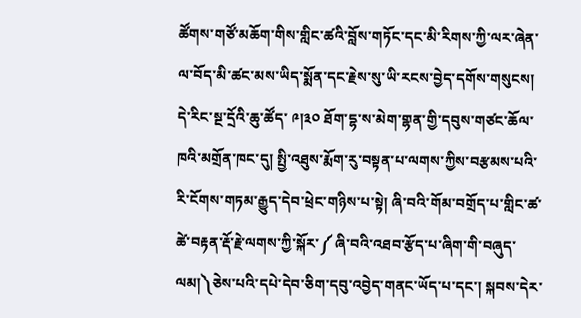ཚོགས་གཙོ་མཆོག་གིས་གླིང་ཚའི་བློས་གཏོང་དང་མི་རིགས་ཀྱི་ལར་ཞེན་ལ་བོད་མི་ཚང་མས་ཡིད་སྨོན་དང་རྗེས་སུ་ཡི་རངས་བྱེད་དགོས་གསུངས།
དེ་རིང་སྔ་དྲོའི་ཆུ་ཚོད་ ༩།༣༠ ཐོག་དྷ་ས་མེག་གྷན་གྱི་དབུས་གཙང་ཆོལ་ཁའི་མགྲོན་ཁང་དུ། སྤྱི་འཐུས་རྨོག་རུ་བསྟན་པ་ལགས་ཀྱིས་བརྩམས་པའི་རི་ངོགས་གཏམ་རྒྱུད་དེབ་ཕྲེང་གཉིས་པ་སྟེ། ཞི་བའི་གོམ་བགྲོད་པ་གླིང་ཚ་ཚེ་བརྟན་རྡོ་རྗེ་ལགས་ཀྱི་སྐོར་༼ ཞི་བའི་འཐབ་རྩོད་པ་ཞིག་གི་བཞུད་ལམ།༽ཅེས་པའི་དཔེ་དེབ་ཅིག་དབུ་འབྱེད་གནང་ཡོད་པ་དང་། སྐབས་དེར་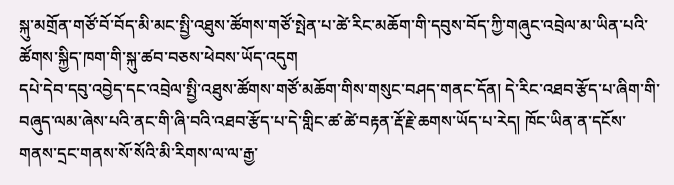སྐུ་མགྲོན་གཙོ་བོ་བོད་མི་མང་སྤྱི་འཐུས་ཚོགས་གཙོ་སྤེན་པ་ཚེ་རིང་མཆོག་གི་དབུས་བོད་ཀྱི་གཞུང་འབྲེལ་མ་ཡིན་པའི་ཚོགས་སྐྱིད་ཁག་གི་སྐུ་ཚབ་བཅས་ཕེབས་ཡོད་འདུག
དཔེ་དེབ་དབུ་འབྱེད་དང་འབྲེལ་སྤྱི་འཐུས་ཚོགས་གཙོ་མཆོག་གིས་གསུང་བཤད་གནང་དོན། དེ་རིང་འཐབ་རྩོད་པ་ཞིག་གི་བཞུད་ལམ་ཞེས་པའི་ནང་གི་ཞི་བའི་འཐབ་རྩོད་པ་དེ་གླིང་ཚ་ཚེ་བརྟན་རྡོ་རྗེ་ཆགས་ཡོད་པ་རེད། ཁོང་ཡིན་ན་དངོས་གནས་དྲང་གནས་སོ་སོའི་མི་རིགས་ལ་ལ་རྒྱ་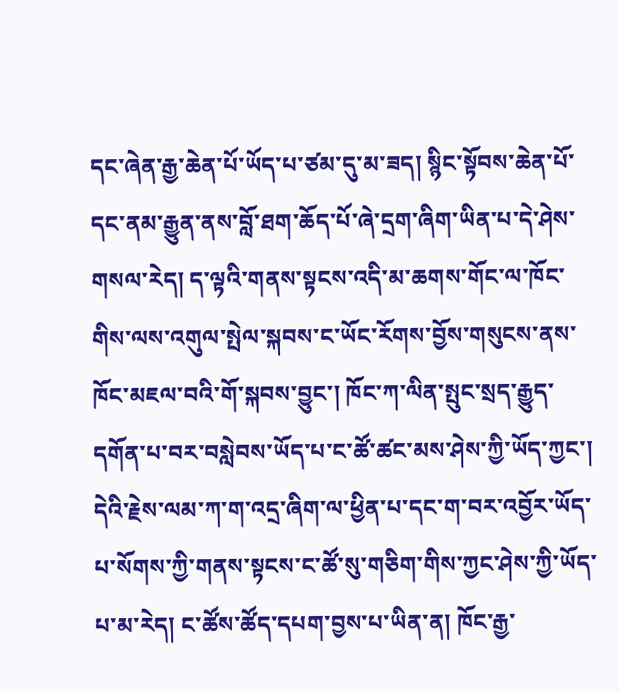དང་ཞེན་རྒྱ་ཆེན་པོ་ཡོད་པ་ཙམ་དུ་མ་ཟད། སྙིང་སྟོབས་ཆེན་པོ་དང་ནམ་རྒྱུན་ནས་བློ་ཐག་ཆོད་པོ་ཞེ་དྲག་ཞིག་ཡིན་པ་དེ་ཤེས་གསལ་རེད། ད་ལྟའི་གནས་སྟངས་འདི་མ་ཆགས་གོང་ལ་ཁོང་གིས་ལས་འགུལ་སྤེལ་སྐབས་ང་ཡོང་རོགས་བྱོས་གསུངས་ནས་ཁོང་མཇལ་བའི་གོ་སྐབས་བྱུང་། ཁོང་ཀ་ལིན་སྤུང་སྲད་རྒྱུད་དགོན་པ་བར་བསླེབས་ཡོད་པ་ང་ཚོ་ཚང་མས་ཤེས་ཀྱི་ཡོད་ཀྱང་། དེའི་རྗེས་ལམ་ཀ་ག་འདྲ་ཞིག་ལ་ཕྱིན་པ་དང་ག་བར་འབྱོར་ཡོད་པ་སོགས་ཀྱི་གནས་སྟངས་ང་ཚོ་སུ་གཅིག་གིས་ཀྱང་ཤེས་ཀྱི་ཡོད་པ་མ་རེད། ང་ཚོས་ཚོད་དཔག་བྱས་པ་ཡིན་ན། ཁོང་རྒྱ་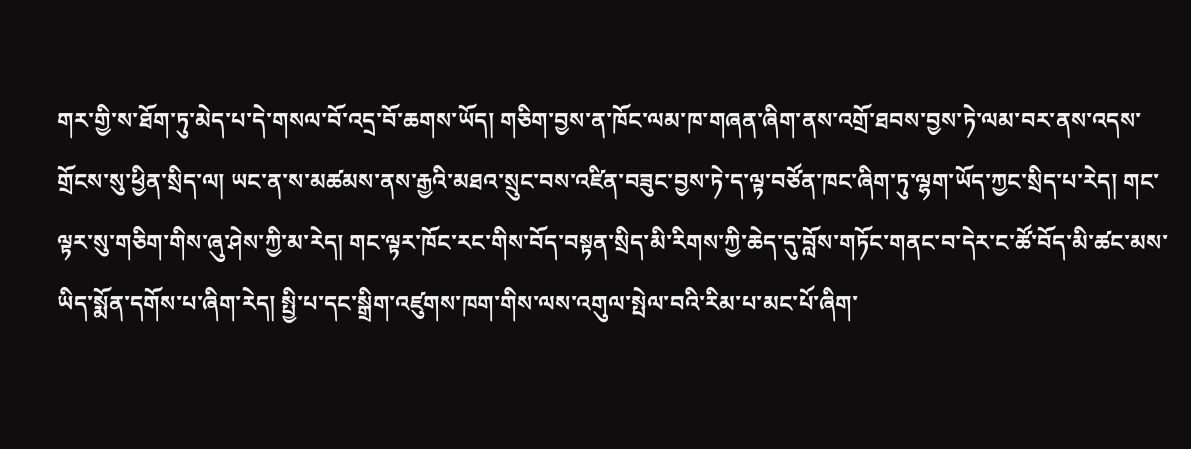གར་གྱི་ས་ཐོག་ཏུ་མེད་པ་དེ་གསལ་བོ་འདྲ་བོ་ཆགས་ཡོད། གཅིག་བྱས་ན་ཁོང་ལམ་ཁ་གཞན་ཞིག་ནས་འགྲོ་ཐབས་བྱས་ཏེ་ལམ་བར་ནས་འདས་གྲོངས་སུ་ཕྱིན་སྲིད་ལ། ཡང་ན་ས་མཚམས་ནས་རྒྱའི་མཐའ་སྲུང་བས་འཛིན་བཟུང་བྱས་ཏེ་ད་ལྟ་བཙོན་ཁང་ཞིག་ཏུ་ལྷག་ཡོད་ཀྱང་སྲིད་པ་རེད། གང་ལྟར་སུ་གཅིག་གིས་ཞུ་ཤེས་ཀྱི་མ་རེད། གང་ལྟར་ཁོང་རང་གིས་བོད་བསྟན་སྲིད་མི་རིགས་ཀྱི་ཆེད་དུ་བློས་གཏོང་གནང་བ་དེར་ང་ཚོ་བོད་མི་ཚང་མས་ཡིད་སྨོན་དགོས་པ་ཞིག་རེད། སྤྱི་པ་དང་སྒྲིག་འཛུགས་ཁག་གིས་ལས་འགུལ་སྤེལ་བའི་རིམ་པ་མང་པོ་ཞིག་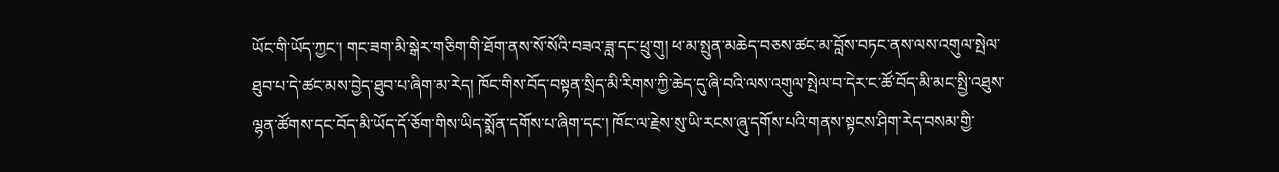ཡོང་གི་ཡོད་ཀྱང་། གང་ཟག་མི་སྒེར་གཅིག་གི་ཐོག་ནས་སོ་སོའི་བཟའ་ཟླ་དང་ཕྲུ་གུ། ཕ་མ་སྤུན་མཆེད་བཅས་ཚང་མ་བློས་བཏང་ནས་ལས་འགུལ་སྤེལ་ཐུབ་པ་དེ་ཚང་མས་བྱེད་ཐུབ་པ་ཞིག་མ་རེད། ཁོང་གིས་བོད་བསྟན་སྲིད་མི་རིགས་ཀྱི་ཆེད་དུ་ཞི་བའི་ལས་འགུལ་སྤེལ་བ་དེར་ང་ཚོ་བོད་མི་མང་སྤྱི་འཐུས་ལྷན་ཚོགས་དང་བོད་མི་ཡོད་དོ་ཅོག་གིས་ཡིད་སྨོན་དགོས་པ་ཞིག་དང་། ཁོང་ལ་རྗེས་སུ་ཡི་རངས་ཞུ་དགོས་པའི་གནས་སྟངས་ཤིག་རེད་བསམ་གྱི་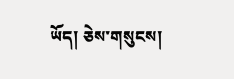ཡོད། ཅེས་གསུངས།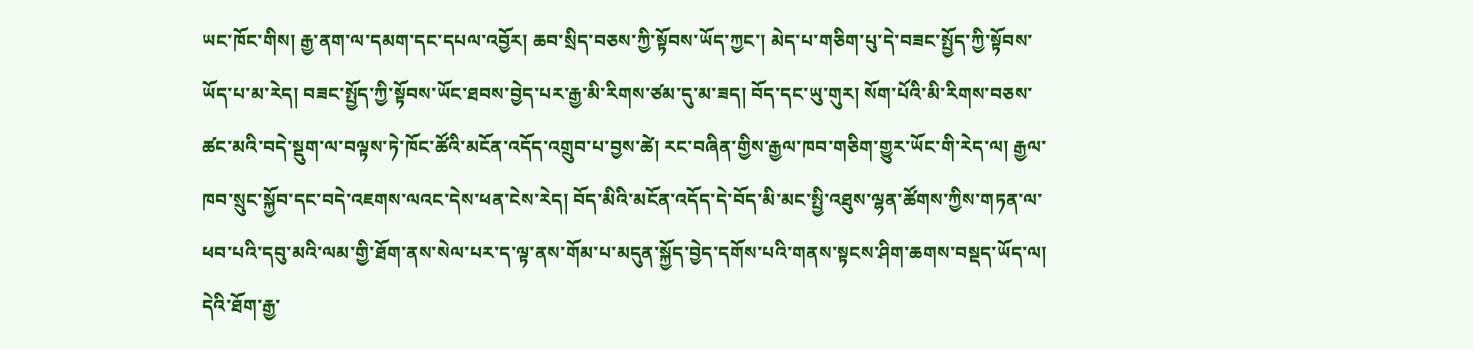ཡང་ཁོང་གིས། རྒྱ་ནག་ལ་དམག་དང་དཔལ་འབྱོར། ཆབ་སྲིད་བཅས་ཀྱི་སྟོབས་ཡོད་ཀྱང་། མེད་པ་གཅིག་པུ་དེ་བཟང་སྤྱོད་ཀྱི་སྟོབས་ཡོད་པ་མ་རེད། བཟང་སྤྱོད་ཀྱི་སྟོབས་ཡོང་ཐབས་བྱེད་པར་རྒྱ་མི་རིགས་ཙམ་དུ་མ་ཟད། བོད་དང་ཡུ་གུར། སོག་པོའི་མི་རིགས་བཅས་ཚང་མའི་བདེ་སྡུག་ལ་བལྟས་ཏེ་ཁོང་ཚོའི་མངོན་འདོད་འགྲུབ་པ་བྱས་ཚེ། རང་བཞིན་གྱིས་རྒྱལ་ཁབ་གཅིག་གྱུར་ཡོང་གི་རེད་ལ། རྒྱལ་ཁབ་སྲུང་སྐྱོབ་དང་བདེ་འཇགས་ལའང་དེས་ཕན་ངེས་རེད། བོད་མིའི་མངོན་འདོད་དེ་བོད་མི་མང་སྤྱི་འཐུས་ལྷན་ཚོགས་ཀྱིས་གཏན་ལ་ཕབ་པའི་དབུ་མའི་ལམ་གྱི་ཐོག་ནས་སེལ་པར་ད་ལྟ་ནས་གོམ་པ་མདུན་སྐྱོད་བྱེད་དགོས་པའི་གནས་སྟངས་ཤིག་ཆགས་བསྡད་ཡོད་ལ། དེའི་ཐོག་རྒྱ་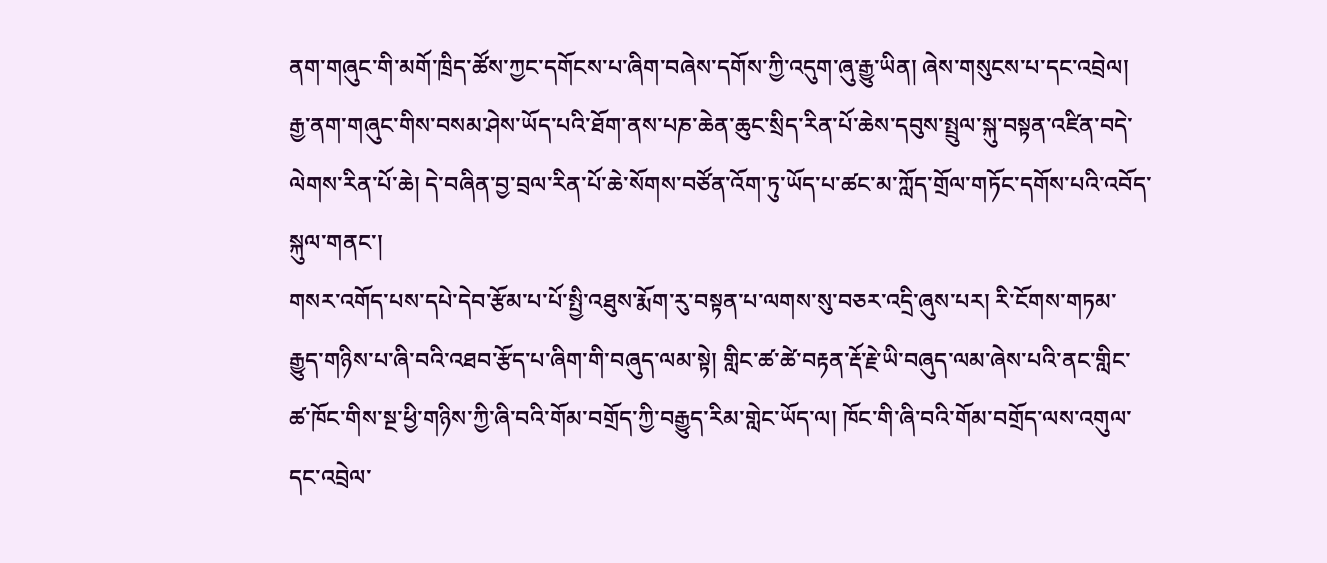ནག་གཞུང་གི་མགོ་ཁྲིད་ཚོས་ཀྱང་དགོངས་པ་ཞིག་བཞེས་དགོས་ཀྱི་འདུག་ཞུ་རྒྱུ་ཡིན། ཞེས་གསུངས་པ་དང་འབྲེལ། རྒྱ་ནག་གཞུང་གིས་བསམ་ཤེས་ཡོད་པའི་ཐོག་ནས་པཎ་ཆེན་ཆུང་སྲིད་རིན་པོ་ཆེས་དབུས་སྤྲུལ་སྐུ་བསྟན་འཛིན་བདེ་ལེགས་རིན་པོ་ཆེ། དེ་བཞིན་བྱ་བྲལ་རིན་པོ་ཆེ་སོགས་བཙོན་འོག་ཏུ་ཡོད་པ་ཚང་མ་ཀློད་གྲོལ་གཏོང་དགོས་པའི་འབོད་སྐུལ་གནང་།
གསར་འགོད་པས་དཔེ་དེབ་རྩོམ་པ་པོ་སྤྱི་འཐུས་རྨོག་རུ་བསྟན་པ་ལགས་སུ་བཅར་འདྲི་ཞུས་པར། རི་ངོགས་གཏམ་རྒྱུད་གཉིས་པ་ཞི་བའི་འཐབ་རྩོད་པ་ཞིག་གི་བཞུད་ལམ་སྟེ། གླིང་ཚ་ཚེ་བརྟན་རྡོ་རྗེ་ཡི་བཞུད་ལམ་ཞེས་པའི་ནང་གླིང་ཚ་ཁོང་གིས་སྔ་ཕྱི་གཉིས་ཀྱི་ཞི་བའི་གོམ་བགྲོད་ཀྱི་བརྒྱུད་རིམ་གླེང་ཡོད་ལ། ཁོང་གི་ཞི་བའི་གོམ་བགྲོད་ལས་འགུལ་དང་འབྲེལ་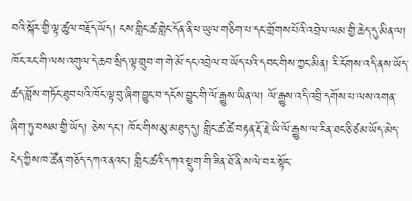བའི་སྐོར་གྱི་ལྟ་ཚུལ་བརྗོད་ཡོད། ངས་གླིང་ཚ་གླེང་དོན་ནི་ཕ་ཡུལ་གཅིག་པ་དང་གྲོགས་པོའི་འབྲེལ་ལམ་གྱི་ཆེད་དུ་མིན་ལ། ཁོང་རང་གི་ལས་འགུལ་དེ་ཆབ་སྲིད་ལྟ་གྲུབ་ག་གེ་མོ་དང་འབྲེལ་བ་ཡོད་པའི་དབང་གིས་ཀྱང་མིན། རི་ངོགས་འདི་ནས་ཡོད་ཚད་བློས་གཏོང་ཐུབ་པའི་ཁོང་ལྟ་བུ་ཞིག་བྱུང་བ་དངོས་བྱུང་གི་ལོ་རྒྱུས་ཡིན་ལ། ལོ་རྒྱུས་འདི་འབྲི་དགོས་པ་ལས་འགན་ཞིག་ཏུ་བསམ་གྱི་ཡོད། ཅེས་དང་། ཁོང་གིས་མུ་མཐུད་དུ། གླིང་ཚ་ཚེ་བརྟན་རྡོ་རྗེ་ཡི་ལོ་རྒྱུས་ལ་རིན་ཐང་ཅི་ཙམ་ཡོད་མེད་ངེད་ཀྱིས་ཁ་ཚོན་གཅོད་དཀའ་ནའང་། གླིང་ཚའི་དཀའ་སྡུག་གི་ཟིན་ཐོ་ནི་ས་ལེ་བར་སྟོང་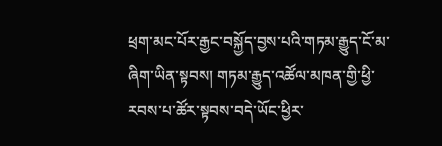ཕྲག་མང་པོར་རྒྱང་བསྐྱོད་བྱས་པའི་གཏམ་རྒྱུད་ངོ་མ་ཞིག་ཡིན་སྟབས། གཏམ་རྒྱུད་འཚོལ་མཁན་གྱི་ཕྱི་རབས་པ་ཚོར་སྟབས་བདེ་ཡོང་ཕྱིར་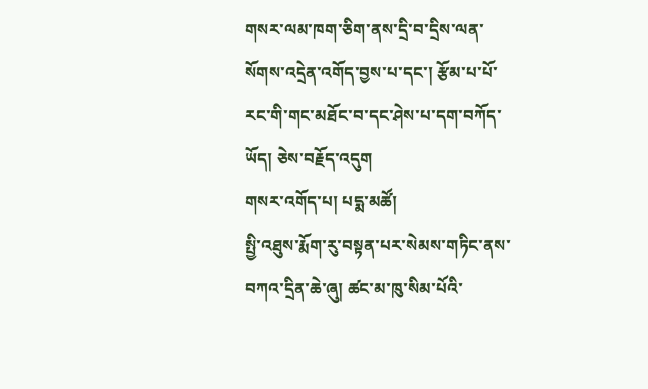གསར་ལམ་ཁག་ཅིག་ནས་དྲི་བ་དྲིས་ལན་སོགས་འདྲེན་འགོད་བྱས་པ་དང་། རྩོམ་པ་པོ་རང་གི་གང་མཐོང་བ་དང་ཤེས་པ་དག་བཀོད་ཡོད། ཅེས་བརྗོད་འདུག
གསར་འགོད་པ། པདྨ་མཚོ།
སྤྱི་འཐུས་རྨོག་རུ་བསྟན་པར་སེམས་གཏིང་ནས་བཀའ་དྲིན་ཆེ་ཞུ། ཚང་མ་ཁུ་སིམ་པོའི་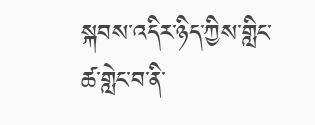སྐབས་འདིར་ཉིད་ཀྱིས་གླིང་ཚ་གླེང་བ་ནི་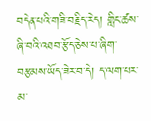བདེན་པའི་གཟི་བརྗིད་རེད། གླིང་ཚས་ཞི་བའི་འཐབ་རྩོད་ཅེས་པ་ཞིག་བརྩམས་ཡོད་ཟེར་བ་དེ། ད་ལག་པར་མ་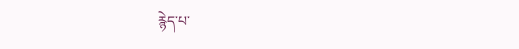རྙེད་པ་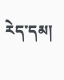རེད་དམ།